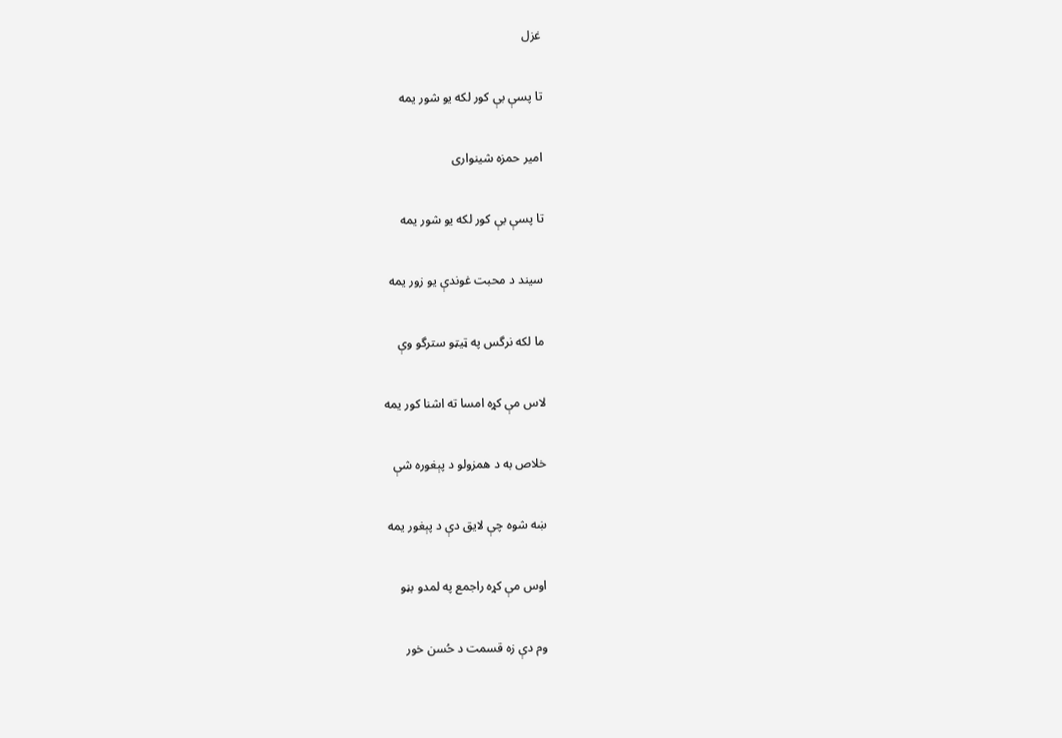غزل

تا پسې بې کور لکه يو شور يمه

امیر حمزه شینواری

تا پسې بې کور لکه يو شور يمه

سيند د محبت غوندې يو زور يمه

ما لکه نرگس په ټيټو سترگو وې

لاس مې کړه امسا ته اشنا کور يمه

خلاص به د همزولو د پېغوره شې

ښه شوه چې لايق دې د پېغور يمه

اوس مې کړه راجمع په لمدو بڼو

وم دې زه قسمت د حُسن خور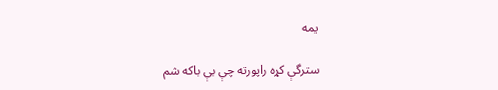يمه

سترگې کړه راپورته چې بې باکه شم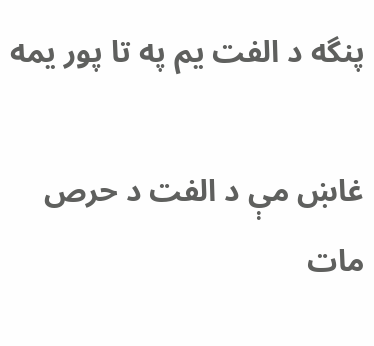پنگه د الفت يم په تا پور يمه

غاښ مې د الفت د حرص مات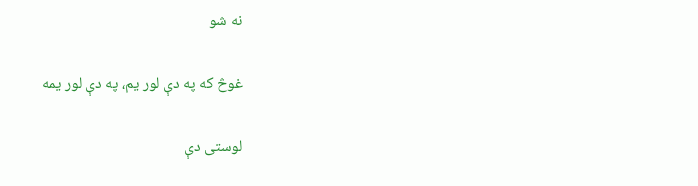نه شو

غوڅ که په دې لور يم، په دې لور يمه

لوستی دې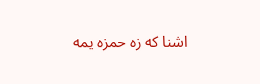اشنا که زه حمزه يمه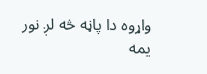واړوه دا پاڼه څه لږ نور يمه